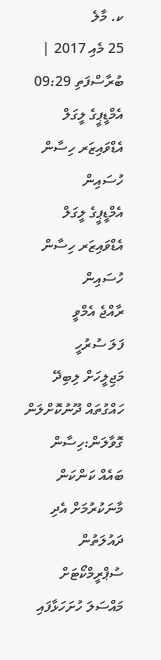ކ. މާލެ
25 މެއި 2017 | ބުރާސްފަތި 09:29
އެމްޑީޕީގެ ލީގަލް އެޑްވައިޒަރ ހިސާން ހުސައިން
އެމްޑީޕީގެ ލީގަލް އެޑްވައިޒަރ ހިސާން ހުސައިން
ރާއްޖެ އެމްވީ
ފަލަ ސުރުހީ
މަޖިލީހަށް ލިބިދޭ ހައްގުތައް ދޫނުކޮށްލަން ގޮވާލަން:ހިސާން
ބައެއް ކަންކަން މާނަކުރުމަށް އެދި ދައުލަތުން ސުޕްރީމްކޯޓަށް މައްސަލަ ހުށަހަޅާފައި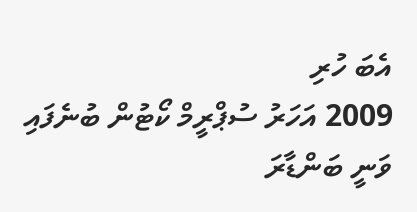އެބަ ހުރި
2009 އަހަރު ސުޕްރީމް ކޯޓުން ބުނެފައި ވަނީ ބަންޑާރަ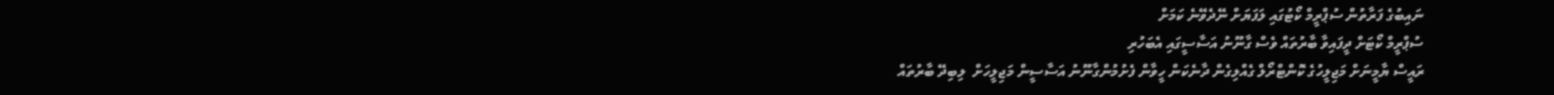ނައިބުގެ ފަރާތުން ސުޕްރީމް ކޯޓުގައި ލަފަޔަށް ނޭދެވޭނެ ކަމަށް
ސުޕްރީމް ކޯޓަށް ދީފައިވާ ބާރުތައް ވެސް ގާނޫނު އަސާސީގައި އެބަހުރި
ރައީސް ޔާމީނަށް މަޖިލީހުގެ ކޮންޓްރޯލް ގެއްލިގެން ދާނެކަން ހީވާން ފެށުމުންގާނޫނު އަސާސީން މަޖިލީހަށް  ލިބިދޭ ބާރުތައް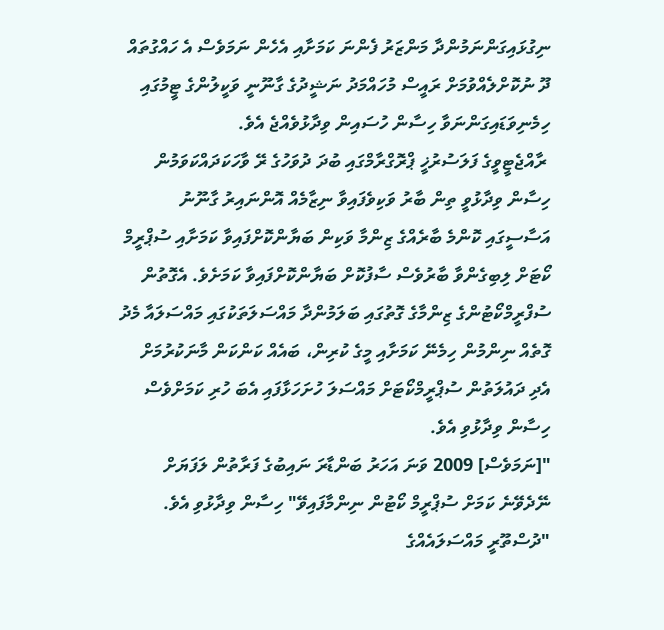ނިގުޅައިގަންނަމުންދާ މަންޒަރު ފެންނަ ކަމަށާއި އެހެން ނަމަވެސް އެ ހައްގުތައް ދޫ ނުކޮށްލެއްވުމަށް ރައީސް މުހައްމަދު ނަޝީދުގެ ގާނޫނީ ވަކީލުންގެ ޓީމުގައި ހިމެނިވަޑައިގަންނަވާ ހިސާން ހުސައިން ވިދާޅުވެއްޖެ އެވެ.
 ރާއްޖެޓީވީގެ ފަލަސުރުޚީ ޕްރޮގްރާމްގައި ބުދަ ދުވަހުގެ ރޭ ވާހަކަދައްކަވަމުން ހިސާން ވިދާޅުވީ ތިން ބާރު ވަކިވެފައިވާ ނިޒާމެއް އޮންނައިރު ގާނޫނު އަސާސީގައި ކޮންމެ ބާރެއްގެ ޒިންމާ ވަކިން ބަޔާންކޮށްފައިވާ ކަމަށާއި ސުޕްރީމް ކޯޓަށް ލިބިގެންވާ ބާރުވެސް ސާފުކޮށް ބަޔާންކޮށްފައިވާ ކަމަށެވެ. އެގޮތުން ސުފްރީމްކޯޓުންގެ ޒިންމާގެ ގޮތުގައި ބަލަމުންދާ މައްސަލަތަކުގައި މައްސަލައާ މެދު ގޮތެއް ނިންމުން ހިމެނޭ ކަމަށާއި މީގެ ކުރިން، ބައެއް ކަންކަން މާނަކުރުމަށް އެދި ދައުލަތުން ސުޕްރީމްކޯޓަށް މައްސަލަ ހުށަހަޅާފައި އެބަ ހުރި ކަމަށްވެސް ހިސާން ވިދާޅުވި އެވެ.
"[ނަމަވެސް] 2009 ވަނަ އަހަރު ބަންޑާރަ ނައިބުގެ ފަރާތުން ލަފަޔަށް ނޭދެވޭނެ ކަމަށް ސުޕްރީމް ކޯޓުން ނިންމާފައިވޭ" ހިސާން ވިދާޅުވި އެވެ.
"ދުސްތޫރީ މައްސަލައެއްގެ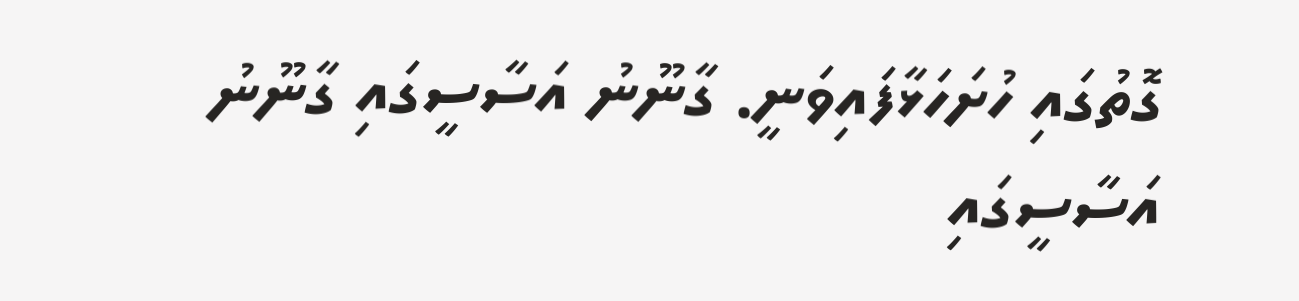ގޮތުގައި ހުށަހަޅާފައިވަނީ. ގާނޫނު އަސާސީގައި ގާނޫނު އަސާސީގައި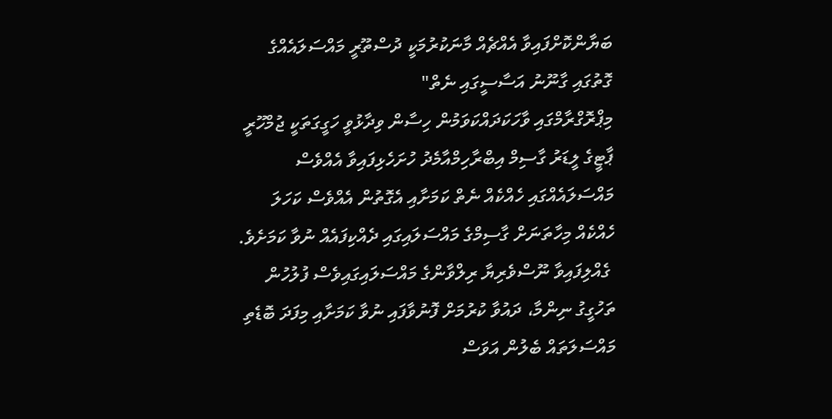ބަޔާންކޮށްފައިވާ އެއްޗެއް މާނަކުރުމަކީ ދުސްތޫރީ މައްސަލައެއްގެ ގޮތުގައި ގާނޫނު އަސާސީގައި ނެތް"
މިޕްރޮގްރާމްގައި ވާހަކަދައްކަވަމުން ހިސާން ވިދާޅުވީ ހަގީގަތަކީ ޖުމްހޫރީ ޕާޓީގެ ލީޑަރު ގާސިމް އިބްރާހިމްއާމެދު ހުށަހެޅިފައިވާ އެއްވެސް މައްސަލައެއްގައި ހެއްކެއް ނެތް ކަމަށާއި އެގޮތުން އެއްވެސް ކަހަލަ ހެއްކެއް މިހާތަނަށް ގާސިމްގެ މައްސަލައިގައި ދެއްކިފައެއް ނުވާ ކަމަށެވެ.
 ގެއްލިފައިވާ ނޫސްވެރިޔާ ރިލްވާންގެ މައްސަލައިގައިވެސް ފުލުހުން ތަހުގީގު ނިންމާ، ދައުވާ ކުރުމަށް ފޮނުވާފައި ނުވާ ކަމަށާއި މިފަދަ ބޮޑެތި މައްސަލަތައް ބެލުން އަވަސް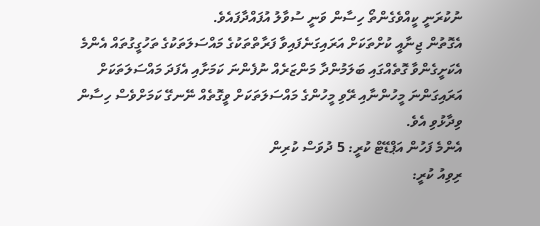ނުކުރަނީ ކީއްވެގެންތޯ ހިސާން ވަނީ ސުވާލު އުފައްދާފައެވެ.
އެގޮތުން ޖިނާއީ ކުށްތަކަށް އަރައިގަނެފައިވާ ފަރާތްތަކުގެ މައްސަލަތަކުގެ ތަހުގީގުތައް އެންމެ އެކަށީގެންވާ ގޮތެއްގައި ބަލަމުންދާ މަންޒަރެއް ނުފެންނަ ކަމަށާއި އެފަދަ މައްސަލަތަކަށް އަރައިގަންނަ މީހުންނާއި ރޭވި މީހުންގެ މައްސަލަތަކަށް ވީގޮތެއް ނޭނގޭ ކަމަށްވެސް ހިސާން ވިދާޅުވި އެވެ.
އެންމެ ފަހުން އަޕްޑޭޓް ކުރީ: 5 ދުވަސް ކުރިން
ރިވިއު ކުރީ: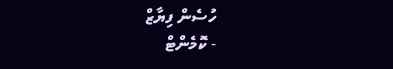ހުސެން ފިޔާޒް
- ކޮމެންޓް